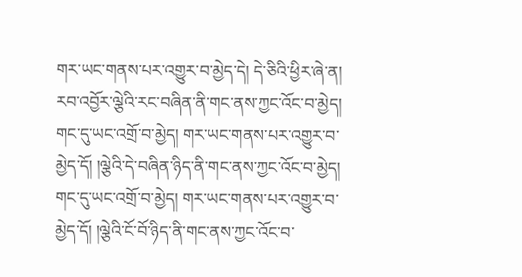གར་ཡང་གནས་པར་འགྱུར་བ་མྱེད་དེ། དེ་ཅིའི་ཕྱིར་ཞེ་ན། རབ་འབྱོར་ལྕེའི་རང་བཞིན་ནི་གང་ནས་ཀྱང་འོང་བ་མྱེད། གང་དུ་ཡང་འགྲོ་བ་མྱེད། གར་ཡང་གནས་པར་འགྱུར་བ་མྱེད་དོ། །ལྕེའི་དེ་བཞིན་ཉིད་ནི་གང་ནས་ཀྱང་འོང་བ་མྱེད། གང་དུ་ཡང་འགྲོ་བ་མྱེད། གར་ཡང་གནས་པར་འགྱུར་བ་མྱེད་དོ། །ལྕེའི་ངོ་བོ་ཉིད་ནི་གང་ནས་ཀྱང་འོང་བ་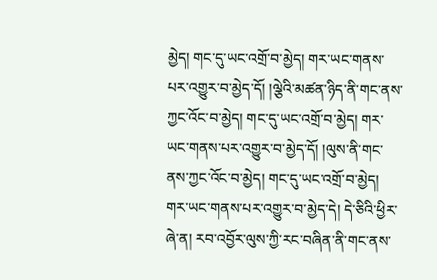མྱེད། གང་དུ་ཡང་འགྲོ་བ་མྱེད། གར་ཡང་གནས་པར་འགྱུར་བ་མྱེད་དོ། །ལྕེའི་མཚན་ཉིད་ནི་གང་ནས་ཀྱང་འོང་བ་མྱེད། གང་དུ་ཡང་འགྲོ་བ་མྱེད། གར་ཡང་གནས་པར་འགྱུར་བ་མྱེད་དོ། །ལུས་ནི་གང་ནས་ཀྱང་འོང་བ་མྱེད། གང་དུ་ཡང་འགྲོ་བ་མྱེད། གར་ཡང་གནས་པར་འགྱུར་བ་མྱེད་དེ། དེ་ཅིའི་ཕྱིར་ཞེ་ན། རབ་འབྱོར་ལུས་ཀྱི་རང་བཞིན་ནི་གང་ནས་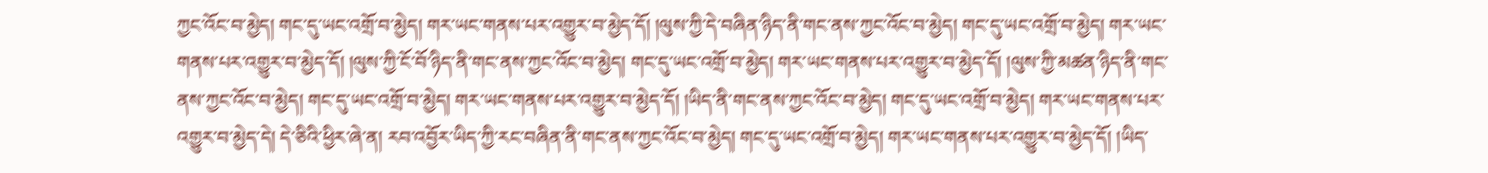ཀྱང་འོང་བ་མྱེད། གང་དུ་ཡང་འགྲོ་བ་མྱེད། གར་ཡང་གནས་པར་འགྱུར་བ་མྱེད་དོ། །ལུས་ཀྱི་དེ་བཞིན་ཉིད་ནི་གང་ནས་ཀྱང་འོང་བ་མྱེད། གང་དུ་ཡང་འགྲོ་བ་མྱེད། གར་ཡང་གནས་པར་འགྱུར་བ་མྱེད་དོ། །ལུས་ཀྱི་ངོ་བོ་ཉིད་ནི་གང་ནས་ཀྱང་འོང་བ་མྱེད། གང་དུ་ཡང་འགྲོ་བ་མྱེད། གར་ཡང་གནས་པར་འགྱུར་བ་མྱེད་དོ། །ལུས་ཀྱི་མཚན་ཉིད་ནི་གང་ནས་ཀྱང་འོང་བ་མྱེད། གང་དུ་ཡང་འགྲོ་བ་མྱེད། གར་ཡང་གནས་པར་འགྱུར་བ་མྱེད་དོ། །ཡིད་ནི་གང་ནས་ཀྱང་འོང་བ་མྱེད། གང་དུ་ཡང་འགྲོ་བ་མྱེད། གར་ཡང་གནས་པར་འགྱུར་བ་མྱེད་དེ། དེ་ཅིའི་ཕྱིར་ཞེ་ན། རབ་འབྱོར་ཡིད་ཀྱི་རང་བཞིན་ནི་གང་ནས་ཀྱང་འོང་བ་མྱེད། གང་དུ་ཡང་འགྲོ་བ་མྱེད། གར་ཡང་གནས་པར་འགྱུར་བ་མྱེད་དོ། །ཡིད་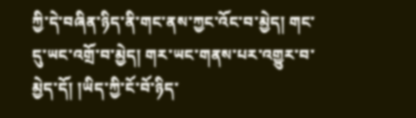ཀྱི་དེ་བཞིན་ཉིད་ནི་གང་ནས་ཀྱང་འོང་བ་མྱེད། གང་དུ་ཡང་འགྲོ་བ་མྱེད། གར་ཡང་གནས་པར་འགྱུར་བ་མྱེད་དོ། །ཡིད་ཀྱི་ངོ་བོ་ཉིད་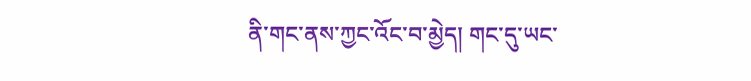ནི་གང་ནས་ཀྱང་འོང་བ་མྱེད། གང་དུ་ཡང་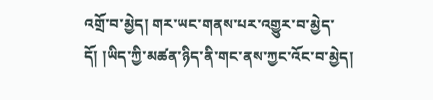འགྲོ་བ་མྱེད། གར་ཡང་གནས་པར་འགྱུར་བ་མྱེད་དོ། །ཡིད་ཀྱི་མཚན་ཉིད་ནི་གང་ནས་ཀྱང་འོང་བ་མྱེད།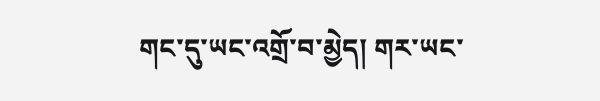གང་དུ་ཡང་འགྲོ་བ་མྱེད། གར་ཡང་